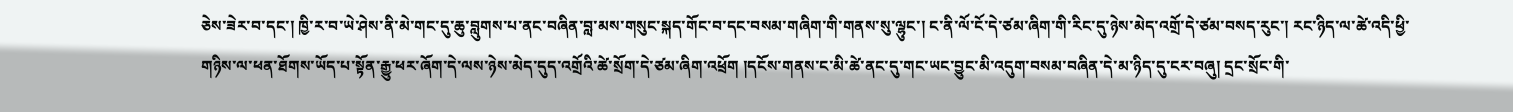ཅེས་ཟེར་བ་དང་། ཁྱི་ར་བ་ཡེ་ཤེས་ནི་མེ་གང་དུ་ཆུ་བླུགས་པ་ནང་བཞིན་བླ་མས་གསུང་སྐད་གོང་བ་དང་བསམ་གཞིག་གི་གནས་སུ་ལྷུང་། ང་ནི་ལོ་ངོ་དེ་ཙམ་ཞིག་གི་རིང་དུ་ཉེས་མེད་འགྲོ་དེ་ཙམ་བསད་རུང་། རང་ཉིད་ལ་ཚེ་འདི་ཕྱི་གཉིས་ལ་ཕན་ཐོགས་ཡོད་པ་སྟོན་རྒྱུ་ཕར་ཞོག་དེ་ལས་ཉེས་མེད་དུད་འགྲོའི་ཚེ་སྲོག་དེ་ཙམ་ཞིག་འཕྲོག །དངོས་གནས་ང་མི་ཚེ་ནང་དུ་གང་ཡང་བྱུང་མི་འདུག་བསམ་བཞིན་དེ་མ་ཉིད་དུ་ངར་བཞུ། དྲང་སྲོང་གི་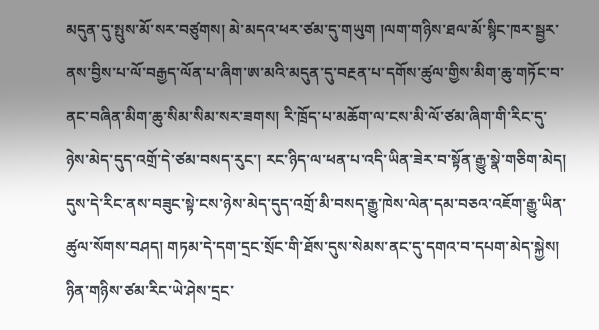མདུན་དུ་སྤུས་མོ་སར་བཙུགས། མེ་མདའ་ཕར་ཙམ་དུ་གཡུག །ལག་གཉིས་ཐལ་མོ་སྙིང་ཁར་སྦྱར་ནས་བྱིས་པ་ལོ་བརྒྱད་ལོན་པ་ཞིག་ཨ་མའི་མདུན་དུ་བརྔན་པ་དགོས་ཚུལ་གྱིས་མིག་ཆུ་གཏོང་བ་ནང་བཞིན་མིག་ཆུ་སིམ་སིམ་སར་ཟགས། རི་ཁྲོད་པ་མཆོག་ལ་ངས་མི་ལོ་ཙམ་ཞིག་གི་རིང་དུ་ཉེས་མེད་དུད་འགྲོ་དེ་ཙམ་བསད་རུང་། རང་ཉིད་ལ་ཕན་པ་འདི་ཡིན་ཟེར་བ་སྟོན་རྒྱུ་སྣེ་གཅིག་མེད། དུས་དེ་རིང་ནས་བཟུང་སྟེ་ངས་ཉེས་མེད་དུད་འགྲོ་མི་བསད་རྒྱུ་ཁེས་ལེན་དམ་བཅའ་འཇོག་རྒྱུ་ཡིན་ཚུལ་སོགས་བཤད། གཏམ་དེ་དག་དྲང་སྲོང་གི་ཐོས་དུས་སེམས་ནང་དུ་དགའ་བ་དཔག་མེད་སྐྱེས། ཉིན་གཉིས་ཙམ་རིང་ཡེ་ཤེས་དྲང་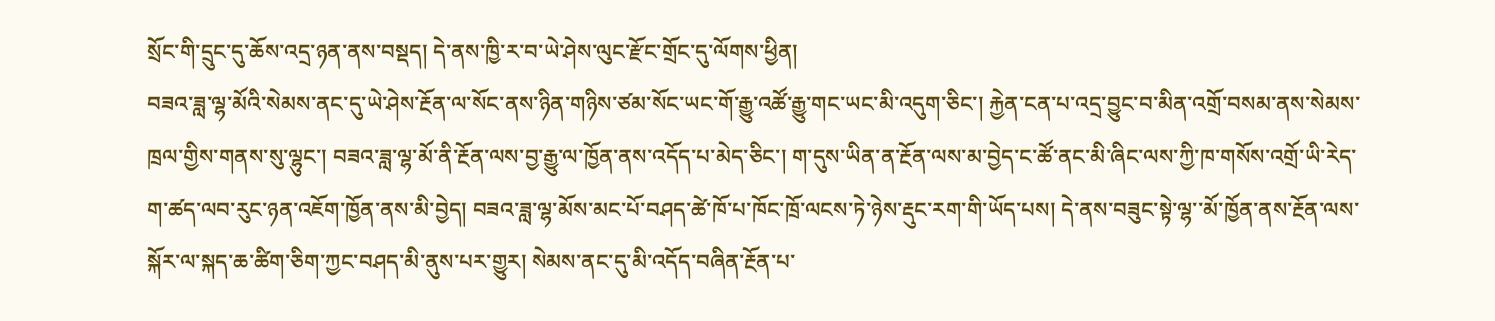སྲོང་གི་དྲུང་དུ་ཆོས་འདྲ་ཉན་ནས་བསྡད། དེ་ནས་ཁྱི་ར་བ་ཡེ་ཤེས་ལུང་རྫོང་གྲོང་དུ་ལོགས་ཕྱིན།
བཟའ་ཟླ་ལྷ་མོའི་སེམས་ནང་དུ་ཡེ་ཤེས་རྔོན་ལ་སོང་ནས་ཉིན་གཉིས་ཙམ་སོང་ཡང་གོ་རྒྱུ་འཚོ་རྒྱུ་གང་ཡང་མི་འདུག་ཅིང་། རྐྱེན་ངན་པ་འདྲ་བྱུང་བ་མིན་འགྲོ་བསམ་ནས་སེམས་ཁྲལ་གྱིས་གནས་སུ་ལྷུང་། བཟའ་ཟླ་ལྷ་མོ་ནི་རྔོན་ལས་བྱ་རྒྱུ་ལ་ཁྱོན་ནས་འདོད་པ་མེད་ཅིང་། ག་དུས་ཡིན་ན་རྔོན་ལས་མ་བྱེད་ང་ཚོ་ནང་མི་ཞིང་ལས་ཀྱི་ཁ་གསོས་འགྲོ་ཡི་རེད་ག་ཚད་ལབ་རུང་ཉན་འཇོག་ཁྱོན་ནས་མི་བྱེད། བཟའ་ཟླ་ལྷ་མོས་མང་པོ་བཤད་ཚེ་ཁོ་པ་ཁོང་ཁྲོ་ལངས་ཏེ་ཉེས་རྡུང་རག་གི་ཡོད་པས། དེ་ནས་བཟུང་སྟེ་ལྷ་་མོ་ཁྱོན་ནས་རྔོན་ལས་སྐོར་ལ་སྐད་ཆ་ཚིག་ཅིག་ཀྱང་བཤད་མི་ནུས་པར་གྱུར། སེམས་ནང་དུ་མི་འདོད་བཞིན་རྔོན་པ་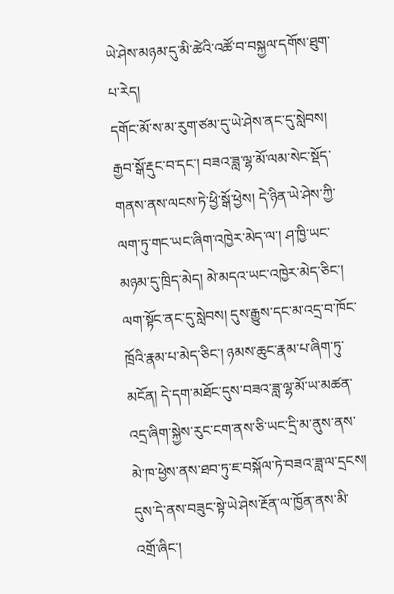ཡེ་ཤེས་མཉམ་དུ་མི་ཚེའི་འཚོ་བ་བསྐྱལ་དགོས་ཐུག་པ་རེད།
དགོང་མོ་ས་མ་རུག་ཙམ་དུ་ཡེ་ཤེས་ནང་དུ་སླེབས། རྒྱབ་སྒོ་རྡུང་བ་དང་། བཟའ་ཟླ་ལྷ་མོ་ལམ་སེང་སྡོད་གནས་ནས་ལངས་ཏེ་ཕྱི་སྒོ་ཕྱེས། དེ་ཉིན་ཡེ་ཤེས་ཀྱི་ལག་ཏུ་གང་ཡང་ཞིག་འཁྱེར་མེད་ལ་། ཤ་ཁྱི་ཡང་མཉམ་དུ་ཁྲིད་མེད། མེ་མདའ་ཡང་འཁྱེར་མེད་ཅིང་། ལག་སྟོང་ནང་དུ་སླེབས། དུས་རྒྱུས་དང་མ་འདྲ་བ་ཁོང་ཁྲོའི་རྣམ་པ་མེད་ཅིང་། ཉམས་ཆུང་རྣམ་པ་ཞིག་ཏུ་མངོན། དེ་དག་མཐོང་དུས་བཟའ་ཟླ་ལྷ་མོ་ཡ་མཚན་འདྲ་ཞིག་སྐྱེས་རུང་ངག་ནས་ཅི་ཡང་དྲི་མ་ནུས་ནས་མེ་ཁ་ཕྱེས་ནས་ཐབ་ཏུ་ཇ་བསྐོལ་ཏེ་བཟའ་ཟླ་ལ་དྲངས།
དུས་དེ་ནས་བཟུང་སྟེ་ཡེ་ཤེས་རྔོན་ལ་ཁྱོན་ནས་མི་འགྲོ་ཞིང་།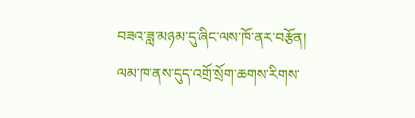བཟའ་ཟླ་མཉམ་དུ་ཞིང་ལས་ཁོ་ནར་བརྩོན། ལམ་ཁ་ནས་དུད་འགྲོ་སྲོག་ཆགས་རིགས་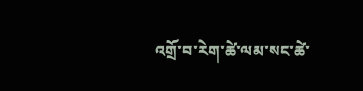འགྲོ་བ་རེག་ཚེ་ལམ་སང་ཚེ་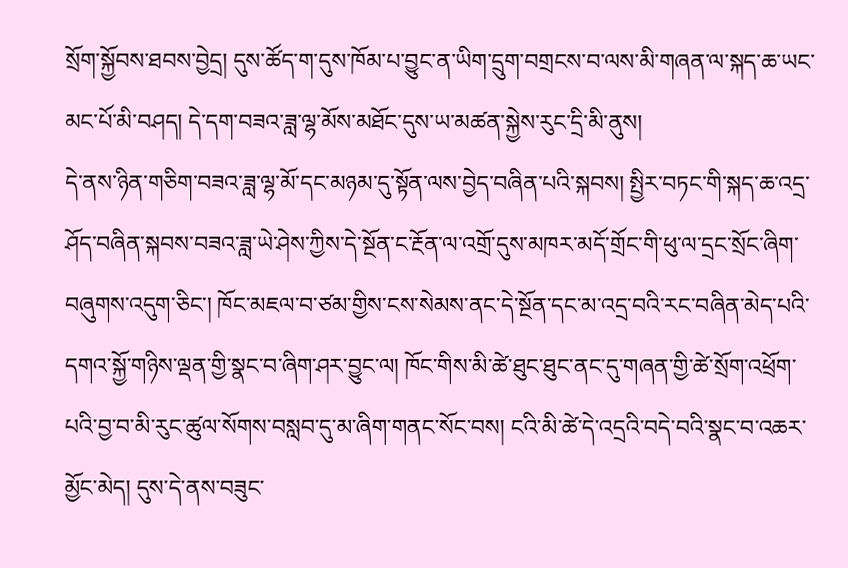སྲོག་སྐྱོབས་ཐབས་བྱེདྲ། དུས་ཚོད་ག་དུས་ཁོམ་པ་བྱུང་ན་ཡིག་དྲུག་བགྲངས་བ་ལས་མི་གཞན་ལ་སྐད་ཆ་ཡང་མང་པོ་མི་བཤད། དེ་དག་བཟའ་ཟླ་ལྷ་མོས་མཐོང་དུས་ཡ་མཚན་སྐྱེས་རུང་དྲི་མི་ནུས།
དེ་ནས་ཉིན་གཅིག་བཟའ་ཟླ་ལྷ་མོ་དང་མཉམ་དུ་སྟོན་ལས་བྱེད་བཞིན་པའི་སྐབས། སྤྱིར་བཏང་གི་སྐད་ཆ་འདྲ་ཤོད་བཞིན་སྐབས་བཟའ་ཟླ་ཡེ་ཤེས་ཀྱིས་དེ་སྔོན་ང་རྔོན་ལ་འགྲོ་དུས་མཁར་མདོ་གྲོང་གི་ཕུ་ལ་དྲང་སྲོང་ཞིག་བཞུགས་འདུག་ཅིང་། ཁོང་མཇལ་བ་ཙམ་གྱིས་ངས་སེམས་ནང་དེ་སྔོན་དང་མ་འདྲ་བའི་རང་བཞིན་མེད་པའི་དགའ་སྐྱོ་གཉིས་ལྡན་གྱི་སྣང་བ་ཞིག་ཤར་བྱུང་ལ། ཁོང་གིས་མི་ཚེ་ཐུང་ཐུང་ནང་དུ་གཞན་གྱི་ཚེ་སྲོག་འཕྲོག་པའི་བྱ་བ་མི་རུང་ཚུལ་སོགས་བསླབ་དུ་མ་ཞིག་གནང་སོང་བས། ངའི་མི་ཚེ་དེ་འདྲའི་བདེ་བའི་སྣང་བ་འཆར་མྱོང་མེད། དུས་དེ་ནས་བཟུང་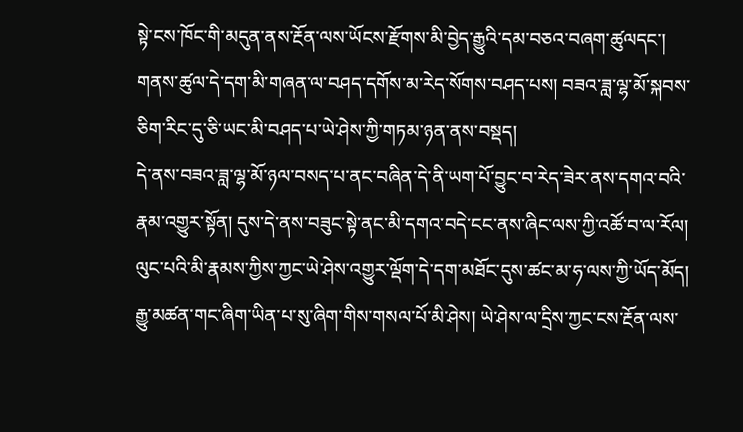སྟེ་ངས་ཁོང་གི་མདུན་ནས་རྔོན་ལས་ཡོངས་རྫོགས་མི་བྱེད་རྒྱུའི་དམ་བཅའ་བཞག་ཚུལདང་། གནས་ཚུལ་དེ་དག་མི་གཞན་ལ་བཤད་དགོས་མ་རེད་སོགས་བཤད་པས། བཟའ་ཟླ་ལྷ་མོ་སྐབས་ཅིག་རིང་དུ་ཅི་ཡང་མི་བཤད་པ་ཡེ་ཤེས་ཀྱི་གཏམ་ཉན་ནས་བསྡད།
དེ་ནས་བཟའ་ཟླ་ལྷ་མོ་ཉལ་བསད་པ་ནང་བཞིན་དེ་ནི་ཡག་པོ་བྱུང་བ་རེད་ཟེར་ནས་དགའ་བའི་རྣམ་འགྱུར་སྟོན། དུས་དེ་ནས་བཟུང་སྟེ་ནང་མི་དགའ་བདེ་ངང་ནས་ཞིང་ལས་ཀྱི་འཚོ་བ་ལ་རོལ། ལུང་པའི་མི་རྣམས་ཀྱིས་ཀྱང་ཡེ་ཤེས་འགྱུར་ལྡོག་དེ་དག་མཐོང་དུས་ཚང་མ་ཧ་ལས་ཀྱི་ཡོད་མོད། རྒྱུ་མཚན་གང་ཞིག་ཡིན་པ་སུ་ཞིག་གིས་གསལ་པོ་མི་ཤེས། ཡེ་ཤེས་ལ་དྲིས་ཀྱང་ངས་རྔོན་ལས་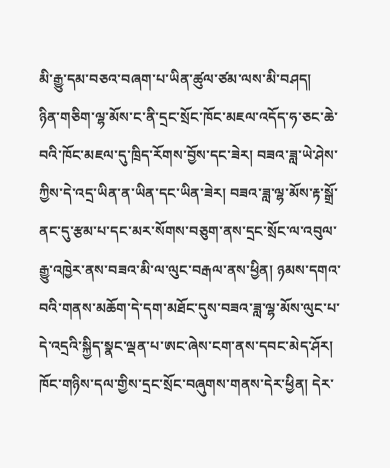མི་རྒྱུ་དམ་བཅའ་བཞག་པ་ཡིན་ཚུལ་ཙམ་ལས་མི་བཤད།
ཉིན་གཅིག་ལྷ་མོས་ང་ནི་དྲང་སྲོང་ཁོང་མཇལ་འདོད་ཧ་ཅང་ཆེ་བའི་ཁོང་མཇལ་དུ་ཁྲིད་རོགས་བྱོས་དང་ཟེར། བཟའ་ཟླ་ཡེ་ཤེས་ཀྱིས་དེ་འདྲ་ཡིན་ན་ཡིན་དང་ཡིན་ཟེར། བཟའ་ཟླ་ལྷ་མོས་རྟ་སྒྲོ་ནང་དུ་རྩམ་པ་དང་མར་སོགས་བཅུག་ནས་དྲང་སྲོང་ལ་འབུལ་རྒྱུ་འཁྱེར་ནས་བཟའ་མི་ལ་ལུང་བརྒལ་ནས་ཕྱིན། ཉམས་དགའ་བའི་གནས་མཆོག་དེ་དག་མཐོང་དུས་བཟའ་ཟླ་ལྷ་མོས་ལུང་པ་དེ་འདྲའི་སྐྱིད་སྣང་ལྡན་པ་ཨང་ཞེས་ངག་ནས་དབང་མེད་ཤོར། ཁོང་གཉིས་དལ་གྱིས་དྲང་སྲོང་བཞུགས་གནས་དེར་ཕྱིན། དེར་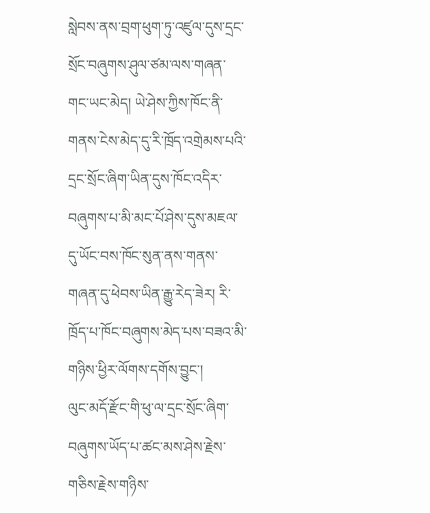སླེབས་ནས་བྲག་ཕུག་ཏུ་འཛུལ་དུས་དྲང་སྲོང་བཞུགས་ཤུལ་ཙམ་ལས་གཞན་གང་ཡང་མེད། ཡེ་ཤེས་ཀྱིས་ཁོང་ནི་གནས་ངེས་མེད་དུ་རི་ཁྲོད་འགྲེམས་པའི་དྲང་སྲོང་ཞིག་ཡིན་དུས་ཁོང་འདིར་བཞུགས་པ་མི་མང་པོ་ཤེས་དུས་མཇལ་དུ་ཡོང་བས་ཁོང་སུན་ནས་གནས་གཞན་དུ་ཕེབས་ཡིན་རྒྱུ་རེད་ཟེར། རི་ཁྲོད་པ་ཁོང་བཞུགས་མེད་པས་བཟའ་མི་གཉིས་ཕྱིར་ལོགས་དགོས་བྱུང་།
ལུང་མདོ་རྫོང་གི་ཕུ་ལ་དྲང་སྲོང་ཞིག་བཞུགས་ཡོད་པ་ཚང་མས་ཤེས་རྗེས་གཅིས་རྗེས་གཉིས་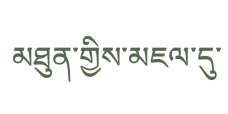མཐུན་གྱིས་མཇལ་དུ་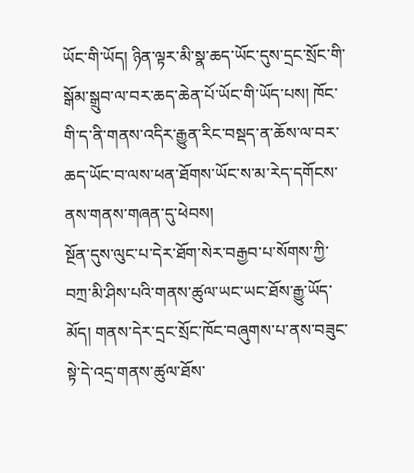ཡོང་གི་ཡོད། ཉིན་ལྟར་མི་སྣ་ཆད་ཡོང་དུས་དྲང་སྲོང་གི་སྒོམ་སྒྲུབ་ལ་བར་ཆད་ཆེན་པོ་ཡོང་གི་ཡོད་པས། ཁོང་གི་ད་ནི་གནས་འདིར་རྒྱུན་རིང་བསྡད་ན་ཆོས་ལ་བར་ཆད་ཡོང་བ་ལས་ཕན་ཐོགས་ཡོང་ས་མ་རེད་དགོངས་ནས་གནས་གཞན་དུ་ཕེབས།
སྔོན་དུས་ལུང་པ་དེར་ཐོག་སེར་བརྒྱབ་པ་སོགས་ཀྱི་བཀྲ་མི་ཤིས་པའི་གནས་ཚུལ་ཡང་ཡང་ཐོས་རྒྱུ་ཡོད་མོད། གནས་དེར་དྲང་སྲོང་ཁོང་བཞུགས་པ་ནས་བཟུང་སྟེ་དེ་འདྲ་གནས་ཚུལ་ཐོས་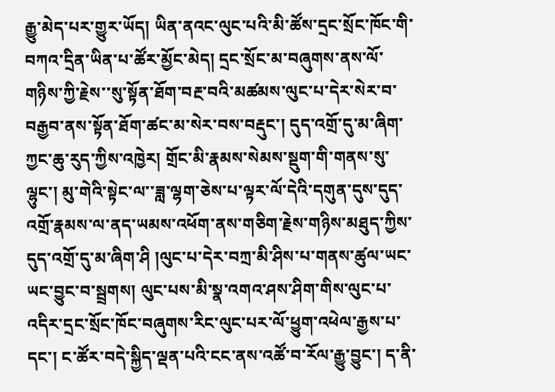རྒྱུ་མེད་པར་གྱུར་ཡོད། ཡིན་ནའང་ལུང་པའི་མི་ཚོས་དྲང་སྲོང་ཁོང་གི་བཀའ་དྲིན་ཡིན་པ་ཚོར་མྱོང་མེད། དྲང་སྲོང་མ་བཞུགས་ནས་ལོ་གཉིས་ཀྱི་རྗེས་་སུ་སྟོན་ཐོག་བརྔ་བའི་མཚམས་ལུང་པ་དེར་སེར་བ་བརྒྱབ་ནས་སྟོན་ཐོག་ཚང་མ་སེར་བས་བརྡུང་། དུད་འགྲོ་དུ་མ་ཞིག་ཀྱང་ཆུ་རུད་ཀྱིས་འཁྱེར། གྲོང་མི་རྣམས་སེམས་སྡུག་གི་གནས་སུ་ལྷུང་། མུ་གེའི་སྟེང་ལ་་ཟླ་ལྷག་ཅེས་པ་ལྟར་ལོ་དེའི་དགུན་དུས་དུད་འགྲོ་རྣམས་ལ་ནད་ཡམས་འཕོག་ནས་གཅིག་རྗེས་གཉིས་མཐུད་ཀྱིས་དུད་འགྲོ་དུ་མ་ཞིག་ཤི །ལུང་པ་དེར་བཀྲ་མི་ཤིས་པ་གནས་ཚུལ་ཡང་ཡང་བྱུང་བ་སྦྲགས། ལུང་པས་མི་སྣ་འགའ་ཤས་ཤིག་གིས་ལུང་པ་འདིར་དྲང་སྲོང་ཁོང་བཞུགས་རིང་ལུང་པར་ལོ་ཕྱུག་འཕེལ་རྒྱས་པ་དང་། ང་ཚོར་བདེ་སྐྱིད་ལྡན་པའི་ངང་ནས་འཚོ་བ་རོལ་རྒྱུ་བྱུང་། ད་ནི་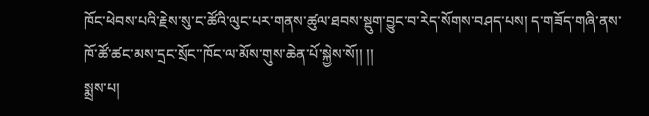ཁོང་ཕེབས་པའི་རྗེས་སུ་ང་ཚོའི་ལུང་པར་གནས་ཚུལ་ཐབས་སྡུག་བྱུང་བ་རེད་སོགས་བཤད་པས། ད་གཟོད་གཞི་ནས་ཁོ་ཚོ་ཚང་མས་དྲང་སྲོང་་ཁོང་ལ་མོས་གུས་ཆེན་པོ་སྐྱེས་སོ།། །།
སྨྲས་པ།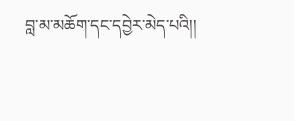བླ་མ་མཆོག་དང་དབྱེར་མེད་པའི།།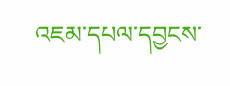འཇམ་དཔལ་དབྱངས་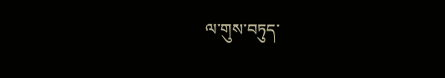ལ་གུས་བཏུད་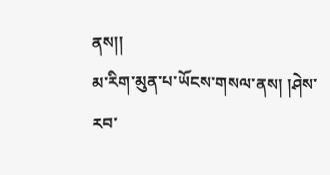ནས།།
མ་རིག་མུན་པ་ཡོངས་གསལ་ནས། །ཤེས་རབ་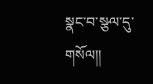སྣང་བ་སྩལ་དུ་གསོལ།།